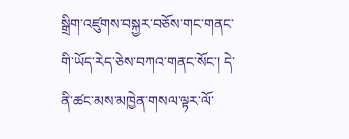སྒྲིག་འཛུགས་བསྐྱར་བཅོས་གང་གནང་གི་ཡོད་རེད་ཅེས་བཀའ་གནང་སོང་། དེ་ནི་ཚང་མས་མཁྱེན་གསལ་ལྟར་ལོ་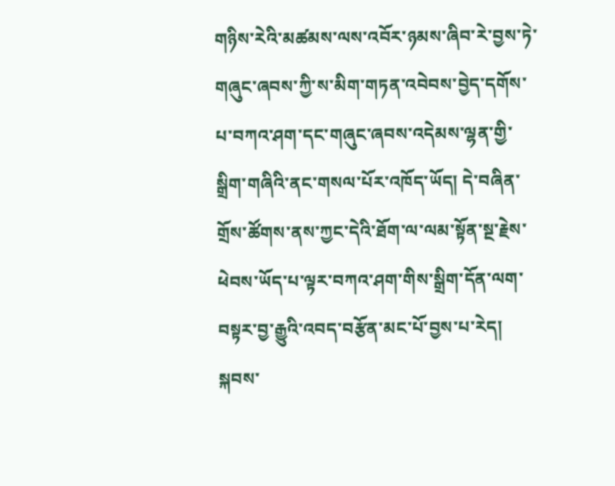གཉིས་རེའི་མཚམས་ལས་འབོར་ཉམས་ཞིབ་རེ་བྱས་ཏེ་གཞུང་ཞབས་ཀྱི་ས་མིག་གཏན་འབེབས་བྱེད་དགོས་པ་བཀའ་ཤག་དང་གཞུང་ཞབས་འདེམས་ལྷན་གྱི་སྒྲིག་གཞིའི་ནང་གསལ་པོར་འཁོད་ཡོད། དེ་བཞིན་གྲོས་ཚོགས་ནས་ཀྱང་དེའི་ཐོག་ལ་ལམ་སྟོན་སྔ་རྗེས་ཕེབས་ཡོད་པ་ལྟར་བཀའ་ཤག་གིས་སྒྲིག་དོན་ལག་བསྟར་བྱ་རྒྱུའི་འབད་བརྩོན་མང་པོ་བྱས་པ་རེད། སྐབས་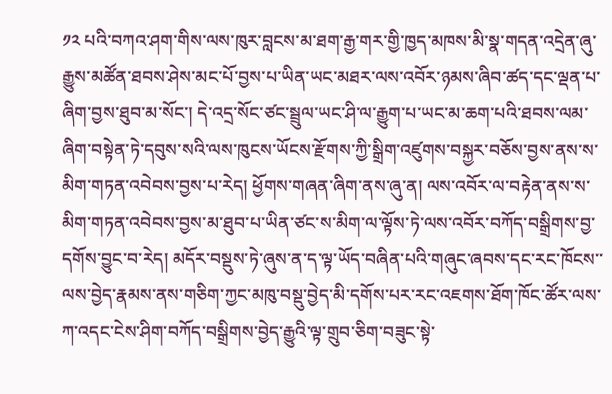༡༢ པའི་བཀའ་ཤག་གིས་ལས་ཁུར་བླངས་མ་ཐག་རྒྱ་གར་གྱི་ཁྱད་མཁས་མི་སྣ་གདན་འདྲེན་ཞུ་རྒྱུས་མཚོན་ཐབས་ཤེས་མང་པོ་བྱས་པ་ཡིན་ཡང་མཐར་ལས་འབོར་ཉམས་ཞིབ་ཚད་དང་ལྡན་པ་ཞིག་བྱས་ཐུབ་མ་སོང་། དེ་འདྲ་སོང་ཙང་སྦྲུལ་ཡང་ཤི་ལ་རྒྱུག་པ་ཡང་མ་ཆག་པའི་ཐབས་ལམ་ཞིག་བསྟེན་ཏེ་དབུས་སའི་ལས་ཁུངས་ཡོངས་རྫོགས་ཀྱི་སྒྲིག་འཛུགས་བསྐྱར་བཅོས་བྱས་ནས་ས་མིག་གཏན་འབེབས་བྱས་པ་རེད། ཕྱོགས་གཞན་ཞིག་ནས་ཞུ་ན། ལས་འབོར་ལ་བརྟེན་ནས་ས་མིག་གཏན་འབེབས་བྱས་མ་ཐུབ་པ་ཡིན་ཙང་ས་མིག་ལ་ལྟོས་ཏེ་ལས་འབོར་བཀོད་བསྒྲིགས་བྱ་དགོས་བྱུང་བ་རེད། མདོར་བསྡུས་ཏེ་ཞུས་ན་ད་ལྟ་ཡོད་བཞིན་པའི་གཞུང་ཞབས་དང་རང་ཁོངས་་ལས་བྱེད་རྣམས་ནས་གཅིག་ཀྱང་མཁུ་བསྡུ་བྱེད་མི་དགོས་པར་རང་འཇགས་ཐོག་ཁོང་ཚོར་ལས་ཀ་འདང་ངེས་ཤིག་བཀོད་བསྒྲིགས་བྱེད་རྒྱུའི་ལྟ་གྲུབ་ཅིག་བཟུང་སྟེ་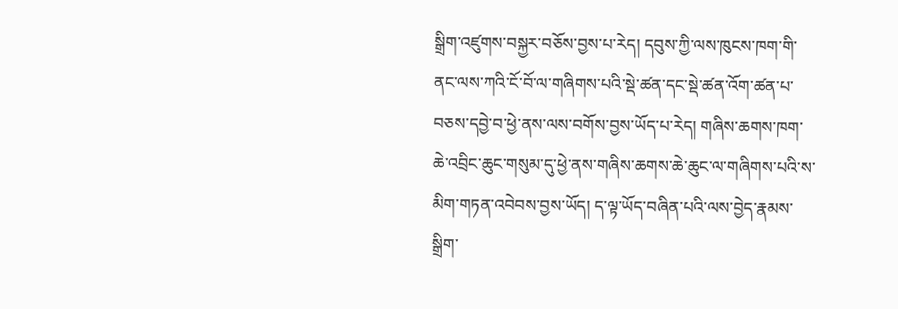སྒྲིག་འཛུགས་བསྐྱར་བཅོས་བྱས་པ་རེད། དབུས་ཀྱི་ལས་ཁུངས་ཁག་གི་ནང་ལས་ཀའི་ངོ་བོ་ལ་གཞིགས་པའི་སྡེ་ཚན་དང་སྡེ་ཚན་འོག་ཚན་པ་བཅས་དབྱེ་བ་ཕྱེ་ནས་ལས་བགོས་བྱས་ཡོད་པ་རེད། གཞིས་ཆགས་ཁག་ཆེ་འབྲིང་ཆུང་གསུམ་དུ་ཕྱེ་ནས་གཞིས་ཆགས་ཆེ་ཆུང་ལ་གཞིགས་པའི་ས་མིག་གཏན་འབེབས་བྱས་ཡོད། ད་ལྟ་ཡོད་བཞིན་པའི་ལས་བྱེད་རྣམས་སྒྲིག་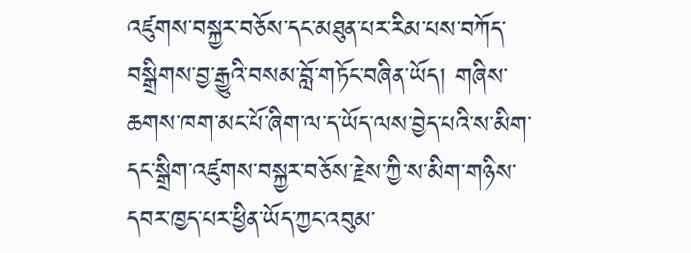འཛུགས་བསྐྱར་བཅོས་དང་མཐུན་པར་རིམ་པས་བཀོད་བསྒྲིགས་བྱ་རྒྱུའི་བསམ་བློ་གཏོང་བཞིན་ཡོད། གཞིས་ཆགས་ཁག་མང་པོ་ཞིག་ལ་ད་ཡོད་ལས་བྱེད་པའི་ས་མིག་དང་སྒྲིག་འཛུགས་བསྐྱར་བཅོས་རྗེས་ཀྱི་ས་མིག་གཉིས་དབར་ཁྱད་པར་ཕྱིན་ཡོད་ཀྱང་འབུམ་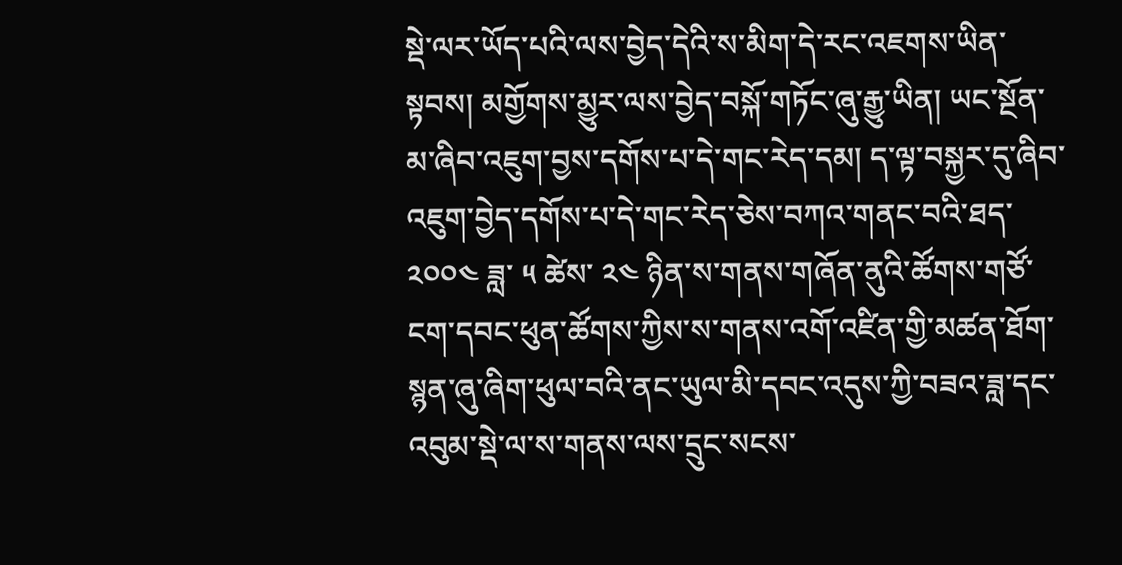སྡེ་ལར་ཡོད་པའི་ལས་བྱེད་དེའི་ས་མིག་དེ་རང་འཇགས་ཡིན་སྟབས། མགྱོགས་མྱུར་ལས་བྱེད་བསྐོ་གཏོང་ཞུ་རྒྱུ་ཡིན། ཡང་སྔོན་མ་ཞིབ་འཇུག་བྱས་དགོས་པ་དེ་གང་རེད་དམ། ད་ལྟ་བསྐྱར་དུ་ཞིབ་འཇུག་བྱེད་དགོས་པ་དེ་གང་རེད་ཅེས་བཀའ་གནང་བའི་ཐད་ ༢༠༠༤ ཟླ་ ༥ ཚེས་ ༢༤ ཉིན་ས་གནས་གཞོན་ནུའི་ཚོགས་གཙོ་ངག་དབང་ཕུན་ཚོགས་ཀྱིས་ས་གནས་འགོ་འཛིན་གྱི་མཚན་ཐོག་སྙན་ཞུ་ཞིག་ཕུལ་བའི་ནང་ཡུལ་མི་དབང་འདུས་ཀྱི་བཟའ་ཟླ་དང་འབུམ་སྡེ་ལ་ས་གནས་ལས་དྲུང་སངས་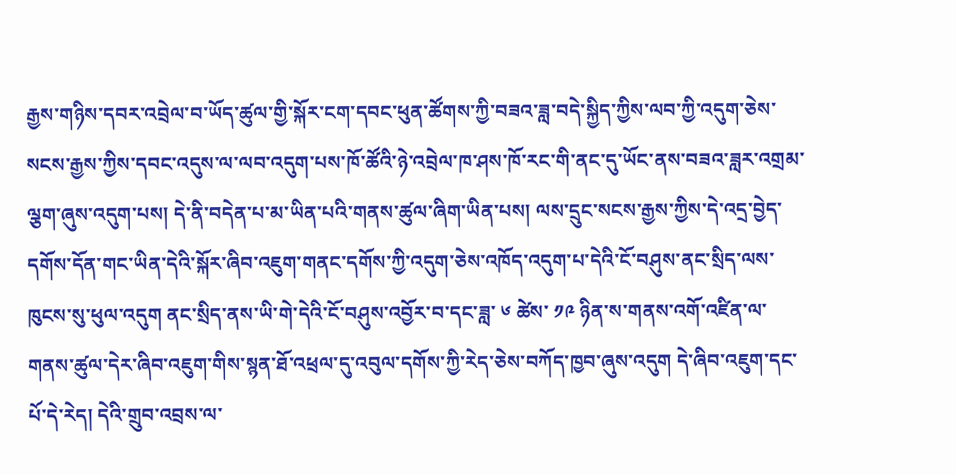རྒྱས་གཉིས་དབར་འབྲེལ་བ་ཡོད་ཚུལ་གྱི་སྐོར་ངག་དབང་ཕུན་ཚོགས་ཀྱི་བཟའ་ཟླ་བདེ་སྐྱིད་ཀྱིས་ལབ་ཀྱི་འདུག་ཅེས་སངས་རྒྱས་ཀྱིས་དབང་འདུས་ལ་ལབ་འདུག་པས་ཁོ་ཚོའི་ཉེ་འབྲེལ་ཁ་ཤས་ཁོ་རང་གི་ནང་དུ་ཡོང་ནས་བཟའ་ཟླར་འགྲམ་ལྕག་ཞུས་འདུག་པས། དེ་ནི་བདེན་པ་མ་ཡིན་པའི་གནས་ཚུལ་ཞིག་ཡིན་པས། ལས་དྲུང་སངས་རྒྱས་ཀྱིས་དེ་འདྲ་བྱེད་དགོས་དོན་གང་ཡིན་དེའི་སྐོར་ཞིབ་འཇུག་གནང་དགོས་ཀྱི་འདུག་ཅེས་འཁོད་འདུག་པ་དེའི་ངོ་བཤུས་ནང་སྲིད་ལས་ཁུངས་སུ་ཕུལ་འདུག ནང་སྲིད་ནས་ཡི་གེ་དེའི་ངོ་བཤུས་འབྱོར་བ་དང་ཟླ་ ༦ ཚེས་ ༡༩ ཉིན་ས་གནས་འགོ་འཛིན་ལ་གནས་ཚུལ་དེར་ཞིབ་འཇུག་གིས་སྙན་ཐོ་འཕྲལ་དུ་འབུལ་དགོས་ཀྱི་རེད་ཅེས་བཀོད་ཁྱབ་ཞུས་འདུག དེ་ཞིབ་འཇུག་དང་པོ་དེ་རེད། དེའི་གྲུབ་འབྲས་ལ་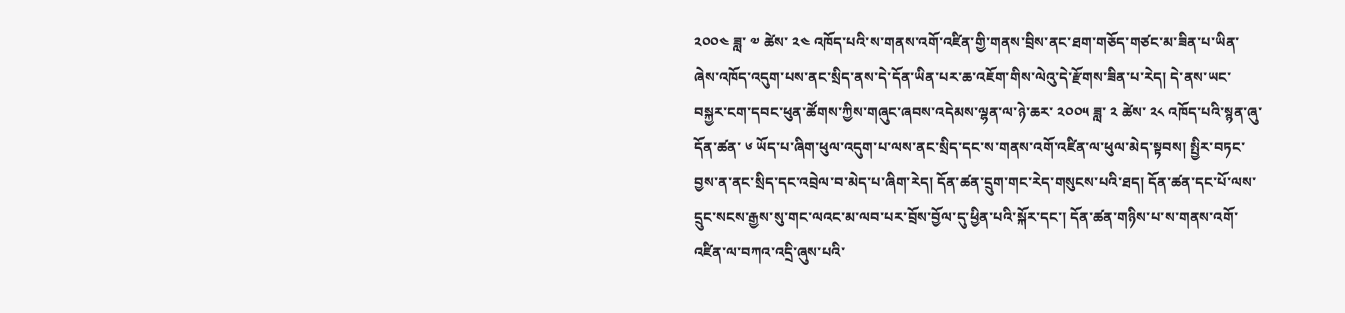༢༠༠༤ ཟླ་ ༧ ཚེས་ ༢༤ འཁོད་པའི་ས་གནས་འགོ་འཛིན་གྱི་གནས་བྲིས་ནང་ཐག་གཅོད་གཙང་མ་ཟིན་པ་ཡིན་ཞེས་འཁོད་འདུག་པས་ནང་སྲིད་ནས་དེ་དོན་ཡིན་པར་ཆ་འཇོག་གིས་ལེའུ་དེ་རྫོགས་ཟིན་པ་རེད། དེ་ནས་ཡང་བསྐྱར་ངག་དབང་ཕུན་ཚོགས་ཀྱིས་གཞུང་ཞབས་འདེམས་ལྷན་ལ་ཉེ་ཆར་ ༢༠༠༥ ཟླ་ ༢ ཚེས་ ༢༨ འཁོད་པའི་སྙན་ཞུ་དོན་ཚན་ ༦ ཡོད་པ་ཞིག་ཕུལ་འདུག་པ་ལས་ནང་སྲིད་དང་ས་གནས་འགོ་འཛིན་ལ་ཕུལ་མེད་སྟབས། སྤྱིར་བཏང་བྱས་ན་ནང་སྲིད་དང་འབྲེལ་བ་མེད་པ་ཞིག་རེད། དོན་ཚན་དྲུག་གང་རེད་གསུངས་པའི་ཐད། དོན་ཚན་དང་པོ་ལས་དྲུང་སངས་རྒྱས་སུ་གང་ལའང་མ་ལབ་པར་བྲོས་བྱོལ་དུ་ཕྱིན་པའི་སྐོར་དང་། དོན་ཚན་གཉིས་པ་ས་གནས་འགོ་འཛིན་ལ་བཀའ་འདྲི་ཞུས་པའི་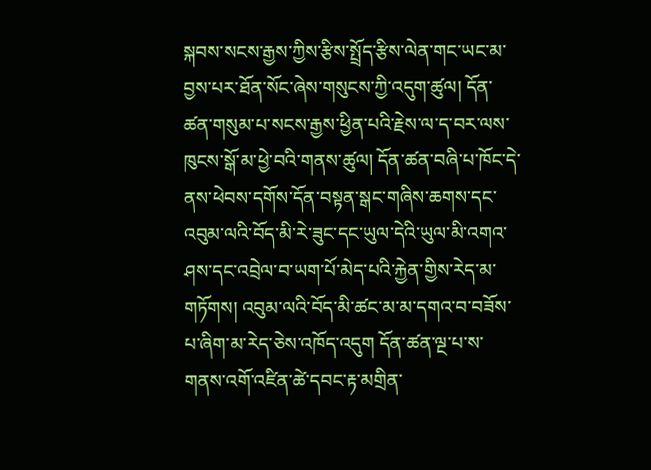སྐབས་སངས་རྒྱས་ཀྱིས་རྩིས་སྤྲོད་རྩིས་ལེན་གང་ཡང་མ་བྱས་པར་ཐོན་སོང་ཞེས་གསུངས་ཀྱི་འདུག་ཚུལ། དོན་ཚན་གསུམ་པ་སངས་རྒྱས་ཕྱིན་པའི་རྗེས་ལ་ད་བར་ལས་ཁུངས་སྒོ་མ་ཕྱེ་བའི་གནས་ཚུལ། དོན་ཚན་བཞི་པ་ཁོང་དེ་ནས་ཕེབས་དགོས་དོན་བསྟན་སྒང་གཞིས་ཆགས་དང་འབུམ་ལའི་བོད་མི་རེ་ཟུང་དང་ཡུལ་དེའི་ཡུལ་མི་འགའ་ཤས་དང་འབྲེལ་བ་ཡག་པོ་མེད་པའི་རྐྱེན་གྱིས་རེད་མ་གཏོགས། འབུམ་ལའི་བོད་མི་ཚང་མ་མ་དགའ་བ་བཟོས་པ་ཞིག་མ་རེད་ཅེས་འཁོད་འདུག དོན་ཚན་ལྔ་པ་ས་གནས་འགོ་འཛིན་ཚེ་དབང་རྟ་མགྲིན་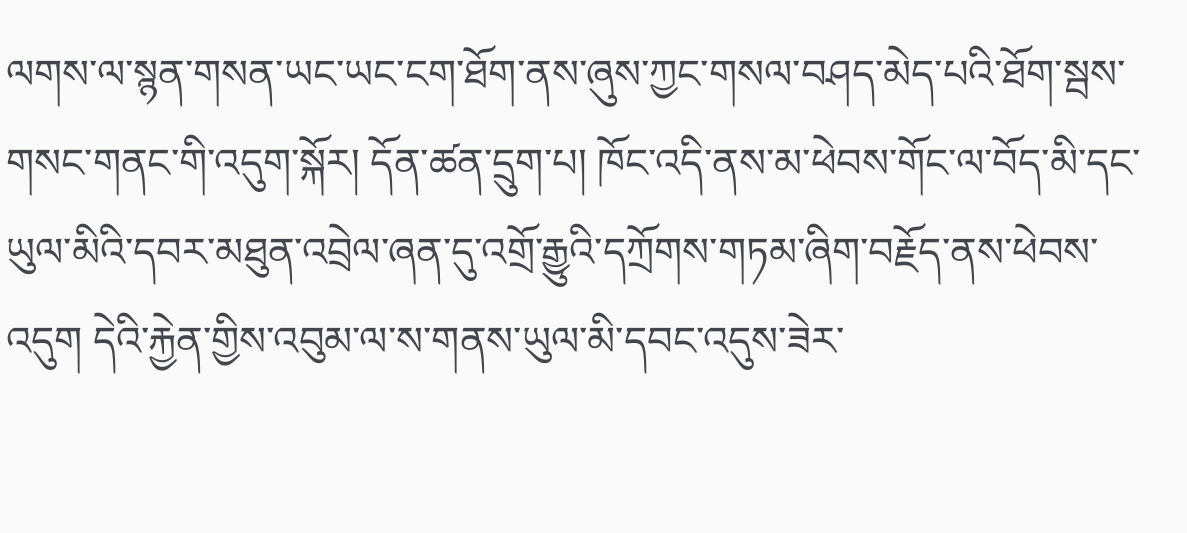ལགས་ལ་སྙན་གསན་ཡང་ཡང་ངག་ཐོག་ནས་ཞུས་ཀྱང་གསལ་བཤད་མེད་པའི་ཐོག་སྦས་གསང་གནང་གི་འདུག་སྐོར། དོན་ཚན་དྲུག་པ། ཁོང་འདི་ནས་མ་ཕེབས་གོང་ལ་བོད་མི་དང་ཡུལ་མིའི་དབར་མཐུན་འབྲེལ་ཞན་དུ་འགྲོ་རྒྱུའི་དཀྲོགས་གཏམ་ཞིག་བརྗོད་ནས་ཕེབས་འདུག དེའི་རྐྱེན་གྱིས་འབུམ་ལ་ས་གནས་ཡུལ་མི་དབང་འདུས་ཟེར་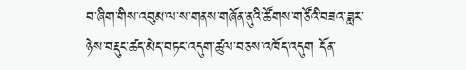བ་ཞིག་གིས་འབུམ་ལ་ས་གནས་གཞོན་ནུའི་ཚོགས་གཙོའི་བཟའ་ཟླར་ཉེས་བརྡུང་ཚད་མེད་བཏང་འདུག་ཚུལ་བཅས་འཁོད་འདུག དོན་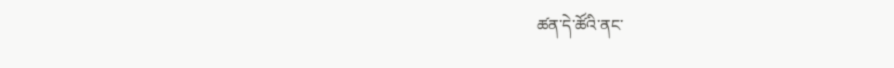ཚན་དེ་ཚོའི་ནང་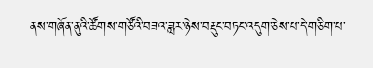ནས་གཞོན་ནུའི་ཚོགས་གཙོའི་བཟའ་ཟླར་ཉེས་བརྡུང་བཏང་འདུག་ཅེས་པ་དེ་གཅིག་པ་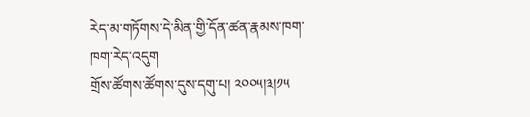རེད་མ་གཏོགས་དེ་མིན་གྱི་དོན་ཚན་རྣམས་ཁག་ཁག་རེད་འདུག
གྲོས་ཚོགས་ཚོགས་དུས་དགུ་པ། ༢༠༠༥།༣།༡༥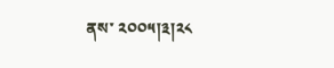ནས་ ༢༠༠༥།༣།༢༨